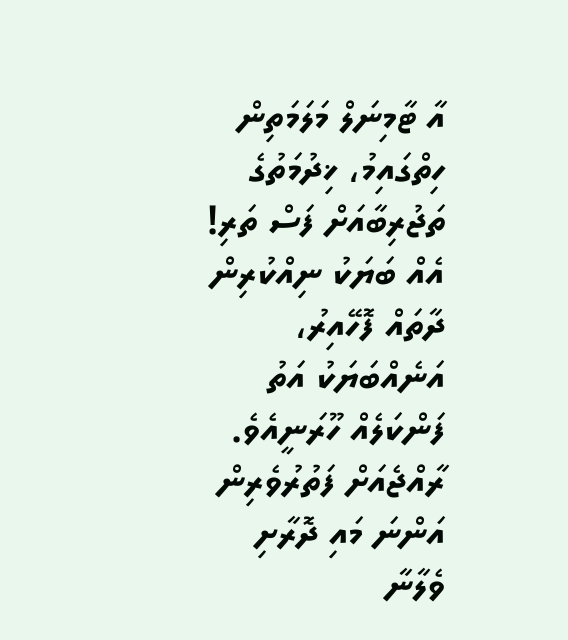އާ ޓާމިނަލް މަލަމަތިން ހިތްގައިމު، ޚިދުމަތުގެ ތަޖުރިބާއަށް ފަސް ތަރި!
އެއް ބަޔަކު ނިއްކުރިން ދާތައް ފޮހޭއިރު، އަނެއްބަޔަކު އަތު ފަންކަލެއް ހޫރަނީއެވެ. ރާއްޖެއަށް ފަތުރުވެރިން އަންނަ މައި ދޮރާށި ވެލާނާ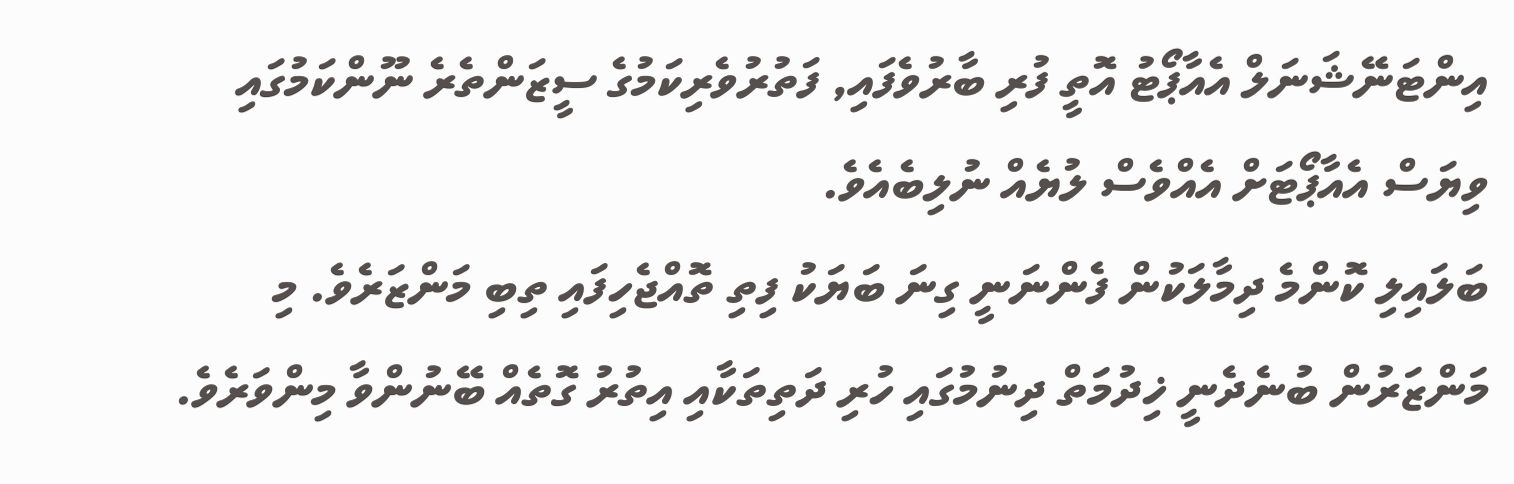އިންޓަނޭޝަނަލް އެއާޕޯޓު އޮތީ ފުރި ބާރުވެފައި, ފަތުރުވެރިކަމުގެ ސީޒަންތެރެ ނޫންކަމުގައި ވިޔަސް އެއާޕޯޓަށް އެއްވެސް ލުޔެއް ނުލިބެއެވެ.
ބަލައިލި ކޮންމެ ދިމާލަކުން ފެންނަނީ ގިނަ ބަޔަކު ފިތި ތޮއްޖެހިފައި ތިބި މަންޒަރެވެ. މި މަންޒަރުން ބުނެދެނީ ޚިދުމަތް ދިނުމުގައި ހުރި ދަތިތަކާއި އިތުރު ގޮތެއް ބޭނުންވާ މިންވަރެވެ.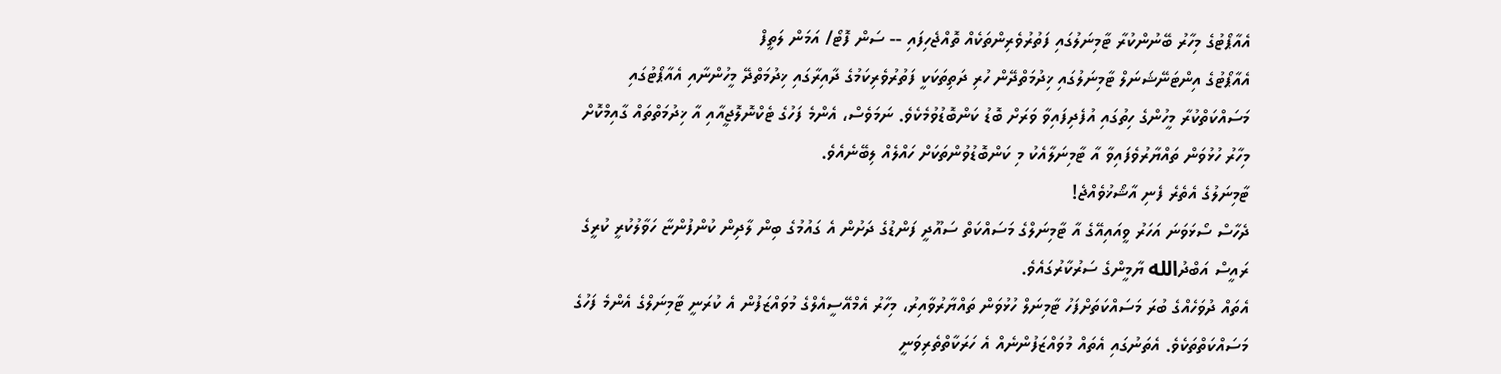އެއާޕޯޓުގެ މިހާރު ބޭނުންކުރާ ޓާމިނަލުގައި ފަތުރުވެރިންތަކެއް ތޮއްޖެހިފައި -- ސަން ފޮޓޯ/ އަމަން ލަތީފް
އެއާޕޯޓުގެ އިންޓަނޭޝަނަލް ޓާމިނަލުގައި ޚިދުމަތްދޭން ހުރި ދަތިތަކަކީ ފަތުރުވެރިކަމުގެ ދާއިރާގައި ޚިދުމަތްދޭ މީހުންނާއި އެއާޕޯޓުގައި މަސައްކަތްކުރާ މީހުންގެ ހިތުގައި އުފެދިފައިވާ ވަރަށް ބޮޑު ކަންބޮޑުވުމެކެވެ. ނަމަވެސް، އެންމެ ފަހުގެ ޓެކްނޮލޮޖީއާއި އާ ޚިދުމަތްތައް ގާއިމްކޮށް މިހާރު ހުޅުވަން ތައްޔާރުވެފައިވާ އާ ޓާމިނަލާއެކު މި ކަންބޮޑުވުންތަކަށް ހައްލެއް ލިބޭނެއެވެ.
ޓާމިނަލުގެ އެތެރެ ފެނި އާޝޯޚުވެއްޖެ!
ދެހާސް ސޯޅަވަނަ އަހަރު ވީއައިއޭގެ އާ ޓާމިނަލްގެ މަސައްކަތް ސައޫދީ ފަންޑުގެ ދަށުން އެ ގައުމުގެ ބިން ލާދިން ކުންފުންޏާ ހަވާލުކުރީ ކުރީގެ ރައީސް އަބްދުالله ޔާމީންގެ ސަރުކާރުގައެވެ.
އެތައް ދުވަހެއްގެ ބުރަ މަސައްކަތަށްފަހު ޓާމިނަލް ހުޅުވަން ތައްޔާރުވާއިރު، މިހާރު އެމްއޭސީއެލްގެ މުވައްޒަފުން އެ ކުރަނީ ޓާމިނަލްގެ އެންމެ ފަހުގެ މަސައްކަތްތަކެވެ. އެތަނުގައި އެތައް މުވައްޒަފުންނެއް އެ ހަރަކާތްތެރިވަނީ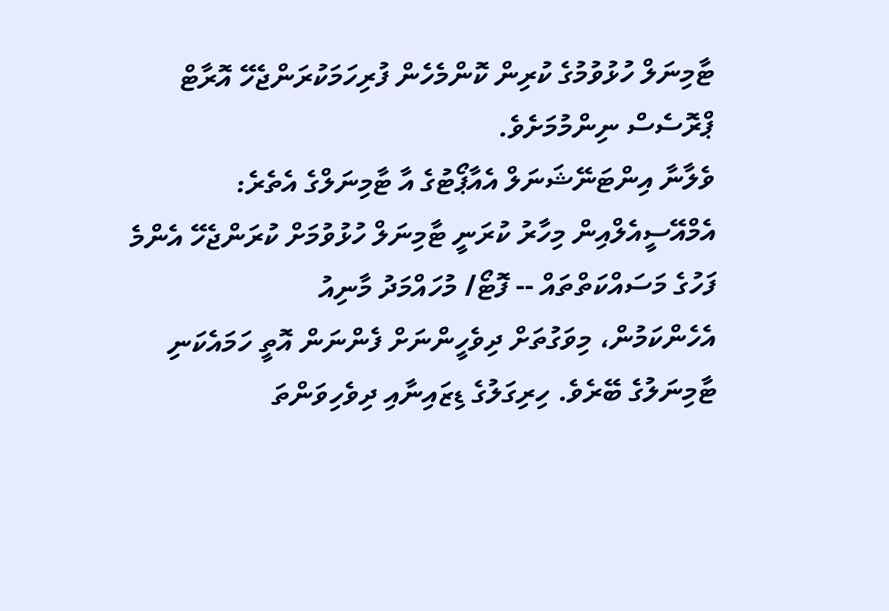ޓާމިނަލް ހުޅުވުމުގެ ކުރިން ކޮންމެހެން ފުރިހަމަކުރަންޖެހޭ އޮރާޓް ޕްރޮސެސް ނިންމުމަށެވެ.
ވެލާނާ އިންޓަނޭޝަނަލް އެއާޕޯޓުގެ އާ ޓާމިނަލްގެ އެތެރެ: އެމްއޭސީއެލްއިން މިހާރު ކުރަނީ ޓާމިނަލް ހުޅުވުމަށް ކުރަންޖެހޭ އެންމެ ފަހުގެ މަސައްކަތްތައް -- ފޮޓޯ/ މުހައްމަދު މާނިއު
އެހެންކަމުން، މިވަގުތަށް ދިވެހީންނަށް ފެންނަން އޮތީ ހަމައެކަނި ޓާމިނަލުގެ ބޭރެވެ. ހިރިގަލުގެ ޑިޒައިނާއި ދިވެހިވަންތަ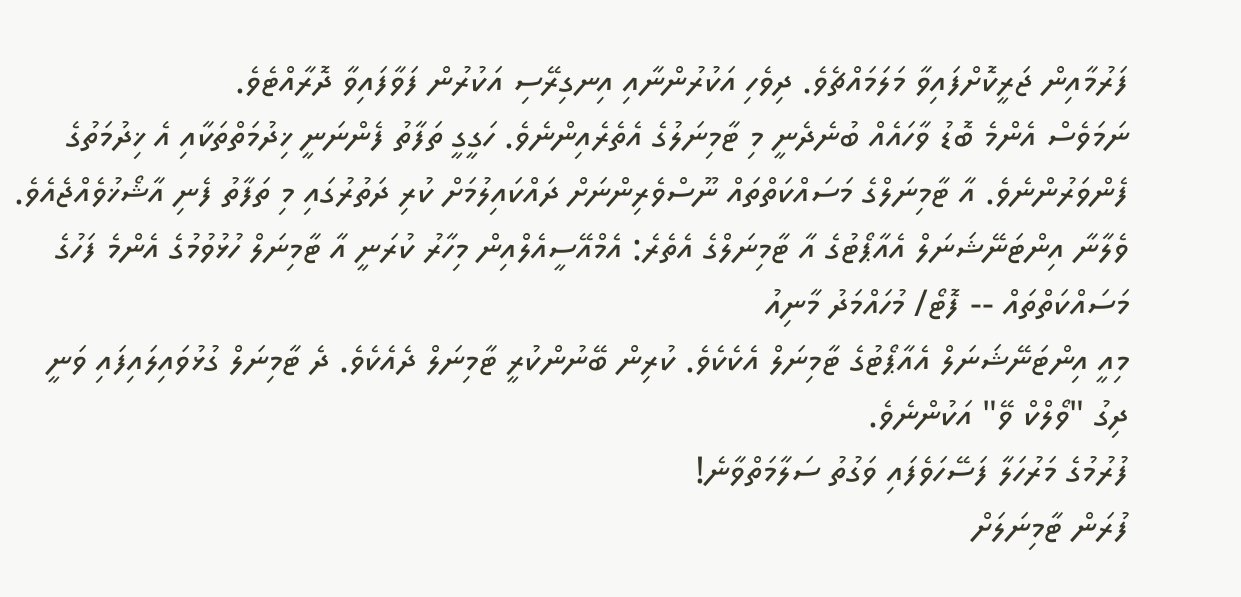ފަރުމާއިން ޖަރީކޮށްފައިވާ މަލަމައްޗެވެ. ދިވެހި އަކުރުންނާއި އިނގިރޭސި އަކުރުން ފަވާފައިވާ ދޮރާއްޓެވެ.
ނަމަވެސް އެންމެ ބޮޑު ވާހައެއް ބުނެދެނީ މި ޓާމިނަލުގެ އެތެރެއިންނެވެ. ހަގީގީ ތަފާތު ފެންނަނީ ޚިދުމަތްތަކާއި އެ ޚިދުމަތުގެ ފެންވަރުންނެވެ. އާ ޓާމިނަލްގެ މަސައްކަތްތައް ނޫސްވެރިންނަށް ދައްކައިލުމަށް ކުރި ދަތުރުގައި މި ތަފާތު ފެނި އާޝޯޚުވެއްޖެއެވެ.
ވެލާނާ އިންޓަނޭޝަނަލް އެއާޕޯޓުގެ އާ ޓާމިނަލްގެ އެތެރެ: އެމްއޭސީއެލްއިން މިހާރު ކުރަނީ އާ ޓާމިނަލް ހުޅުވުމުގެ އެންމެ ފަހުގެ މަސައްކަތްތައް -- ފޮޓޯ/ މުހައްމަދު މާނިއު
މިއީ އިންޓަނޭޝަނަލް އެއާޕޯޓުގެ ޓާމިނަލް އެކެކެވެ. ކުރިން ބޭނުންކުރީ ޓާމިނަލް ދެއެކެވެ. ދެ ޓާމިނަލް ގުޅުވައިލައިފައި ވަނީ ދިގު "ވޯލްކް ވޭ" އަކުންނެވެ.
ފުރުމުގެ މަރުހަލާ ފަސޭހަވެފައި ވަގުތު ސަލާމަތްވާނެ!
ފުރަން ޓާމިނަލަށް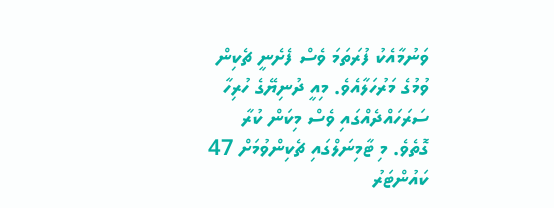ވަނުމާއެކު ފުރަތަމަ ވެސް ފެށެނީ ޗެކިން ވުމުގެ މަރުހަލާއެވެ. މިއީ ދުނިޔޭގެ ހުރިހާ ސަރަހައްދެއްގައި ވެސް މިކަން ކުރާ ގޮތެވެ. މި ޓާމިނަލްގައި ޗެކިންވުމަށް 47 ކައުންޓަރު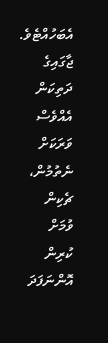އެބަހުއްޓެވެ. ޖާގައިގެ ދަތިކަން އެއްވެސް ވަރަކަށް ނެތުމުން، ޗެކިން ވުމަށް ކުރިން އޮންނަފަދަ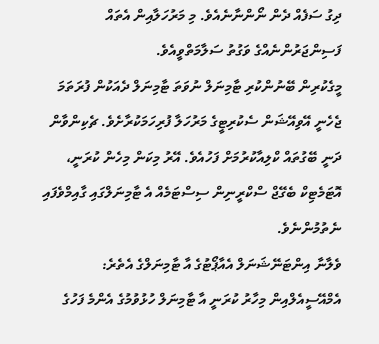ދިގު ސަފެއް ދެން ނޯންނާނެއެވެ. މި މަރުހަލާއިން އެތައް ފަސިންޖަރުންނެއްގެ ވަގުތު ސަލާމަތްވީއެވެ.
މީގެކުރިން ބޭނުންކުރި ޓާމިނަލް ނުވަތަ ޓާމިނަލް ދެއަކުން ފުރަތަމަ ޖެހެނީ އޭވިއޭޝަން ސެކުރިޓީގެ މަރުހަލާ ފުރިހަމަކުރާށެވެ. ޗެކިންވާން ދަނީ ބޭގުތައް ކްލިއާކުރުމަށް ފަހުއެވެ. އޭރު މިކަން މިހެން ކުރަނީ، އޮޓަމެޓިކް ބެގޭޖް ސްކްރީނިން ސިސްޓަމެއް އެ ޓާމިނަލްގައި ގާއިމްވެފައި ނެތުމުންނެވެ.
ވެލާނާ އިންޓަނޭޝަނަލް އެއާޕޯޓުގެ އާ ޓާމިނަލްގެ އެތެރެ: އެމްއޭސީއެލްއިން މިހާރު ކުރަނީ އާ ޓާމިނަލް ހުޅުވުމުގެ އެންމެ ފަހުގެ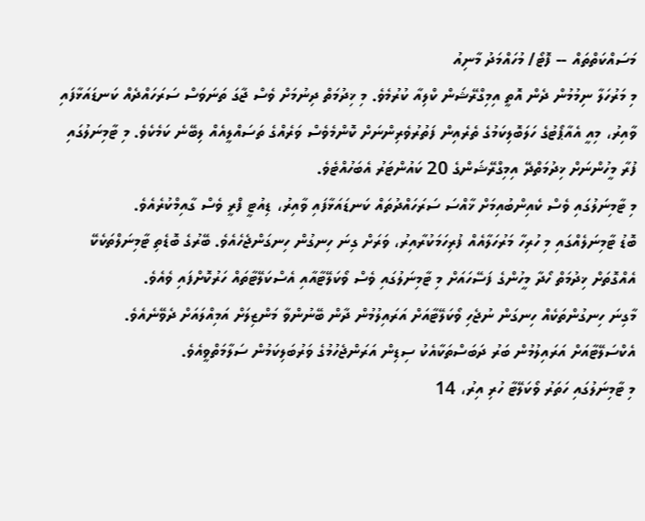މަސައްކަތްތައް -- ފޮޓޯ/ މުހައްމަދު މާނިއު
މި މަރުހަލާ ނިމުމުން ދެން އޮތީ އިމިގްރޭޝަން ކްލިއާ ކުރުމެވެ. މި ޚިދުމަތް ދިނުމަށް ވެސް ޖާގަ ތަނަވަސް ސަރަހައްދެއް ކަނޑައަޅާފައި ވާއިރު، މިއީ އެއާޕޯޓުގެ ހަލަބޮލިކަމުގެ ތެރެއިން ފަތުރުވެރިންނަށް ކޮންމެވެސް ވަރެއްގެ ތަސައްލީއެއް ލިބޭނެ ކަމެކެވެ. މި ޓާމިނަލުގައި ފުރާ މީހުންނަށް ޚިދުމަތްދޭ އިމިގްރޭޝަންގެ 20 ކައުންޓަރު އެބަހުއްޓެވެ.
މި ޓާމިނަލުގައި ވެސް ކެއިންބުއިމަށް ޚާއްސަ ސަރަހައްދުތައް ކަނޑައަޅާފައި ވާއިރު، ޑިއުޓީ ފްރީ ވެސް ގާއިމްކުރެއެވެ.
ބޮޑު ޓާމިނަލެއްގައި މި ހުރިހާ މަރުހަލާއެއް ފުރިހަމަކުރާއިރު، ވަރަށް ގިނަ ހިނގުން ހިނގަންޖެހެއެވެ. ބޭރުގެ ބޮޑެތި ޓާމިނަލްތަކެކޭ އެއްގޮތަށް ޚިދުމަތް ހޯދާ މީހުންގެ ފަސޭހައަށް މި ޓާމިނަލުގައި ވެސް ވޯކަލޭޓާއާއި އެސްކަލޭޓާތައް ހަރުކޮށްފައި ވެއެވެ.
މާގިނަ ހިނގުންތަކެއް ހިނގަން ނުޖެހި ވޯކަލޭޓާއަށް އަރައިލުމުން ދާން ބޭނުންވާ މަންޒިލަށް އަމިއްލައަށް ދެވޭނެއެވެ. އެކްސަލޭޓާއަށް އަރައިލުމުން ބަރު ދަބަސްތަކާއެކު ސިޑިން އަރަންޖެހުމުގެ ވަރުބަލިކަމުން ސަލާމަތްވީއެވެ.
މި ޓާމިނަލުގައި ހަތަރު ވޯކަލޭޓާ ހުރި އިރު، 14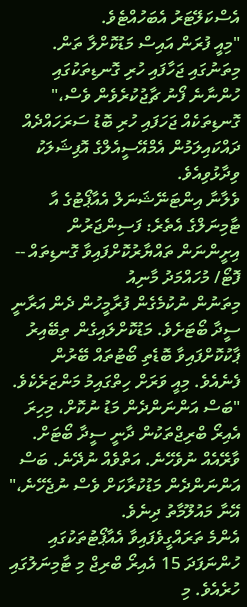އެސްކަލޭޓަރު އެބަހުއްޓެވެ.
"މިއީ ފުރަން އައިސް މަޑުކޮށްލާ ތަން. މިތަނުގައި ޖަހާފައި ހުރި ގޮނޑިތަކުގައި ހުންނާނެ ފޯނު ޗާޖުކުރެވެން ވެސް،" ގޮނޑިތަކެއް ޖަހަފައި ހުރި ބޮޑު ސަރަހައްދެއް ދައްކައިލަމުން އެމްއޭސީއެލްގެ އޮފިޝަލަކު ވިދާޅުވިއެވެ.
ވެލާނާ އިންޓަނޭޝަނަލް އެއާޕޯޓުގެ އާ ޓާމިނަލްގެ އެތެރެ: ފަސިންޖަރުން އިށީންނަން ތައްޔާރުކޮށްފައިވާ ގޮނޑިތައް -- ފޮޓޯ/ މުހައްމަދު މާނިއު
މިތަނުން ނުކުމެގެން ފުރާމީހުން ދެން އަރާނީ ސީދާ ބޯޓަށެވެ. މަޑުކޮށްލައިގެން ތިބޭއިރު ޕާކުކޮށްފައިވާ ބޮޑެތި ބޯޓުތައް ބޭރުން ފެނެއެވެ. މިއީ ވަރަށް ހިތްގައިމު މަންޒަރެކެވެ.
"ބަސް އަންނަންދެން މަޑު ނުކޮށް، މިހިރަ އެއިރޯ ބްރިޖްތަކުން ދާނީ ސީދާ ބޯޓަށް. ވާރޭއެއް ނުވެހޭނެ. އަތްވެއް ނުދޭނެ. ބަސް އަންނަންދެން މަޑުކުރާކަށް ވެސް ނުޖެހޭނެ،" އޭނާ މައުލޫމާތު ދިނެވެ.
އެންމެ ތަރައްގީވެފައިވާ އެއާޕޯޓުތަކުގައި ހުންނަފަދަ 15 އެއިރޯ ބްރިޖް މި ޓާމިނަލުގައި ހުރެއެވެ. މި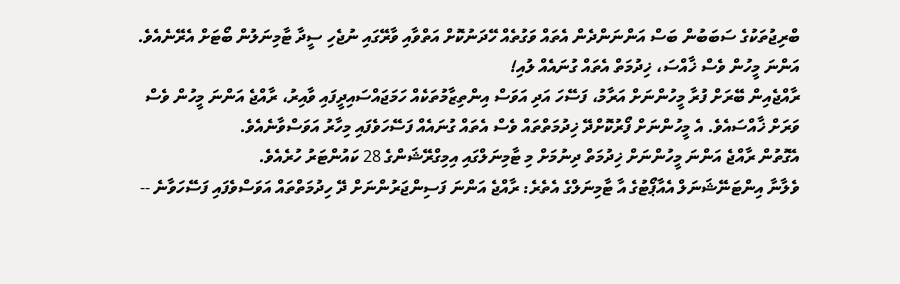ބްރިޖުތަކުގެ ސަބަބުން ބަސް އަންނަންދެން އެތައް ވަގުތެއް ހޭދަނުކޮށް އަތްވާއި ވާރޭގައި ނުޖެހި ސީދާ ޓާމިނަލުން ބޯޓަށް އެރޭނެއެވެ.
އަންނަ މީހުން ވެސް ޚާއްސަ، ޚިދުމަތް އެތައް ގުނައެއް ލުއި!
ރާއްޖެއިން ބޭރަށް ފުރާ މީހުންނަށް އަރާމު، ފަސޭހަ އަދި އަވަސް އިންތިޒާމުތަކެއް ހަމަޖައްސައިދީފައި ވާއިރު، ރާއްޖެ އަންނަ މީހުން ވެސް ވަރަށް ޚާއްސައެވެ. އެ މީހުންނަށް ފޯރުކޮށްދޭ ޚިދުމަތްތައް ވެސް އެތައް ގުނައެއް ފަސޭހަވެފައި މިހާރު އަވަސްވާނެއެވެ.
އެގޮތުން ރާއްޖެ އަންނަ މީހުންނަށް ޚިދުމަތް ދިނުމަށް މި ޓާމިނަލްގައި އިމިގްރޭޝަންގެ 28 ކައުންޓަރު ހުރެއެވެ.
ވެލާނާ އިންޓަނޭޝަނަލް އެއާޕޯޓުގެ އާ ޓާމިނަލްގެ އެތެރެ: ރާއްޖެ އަންނަ ފަސިންޖަރުންނަށް ދޭ ހިދުމަތްތައް އަވަސްވެފައި ފަސޭހަވާނެ --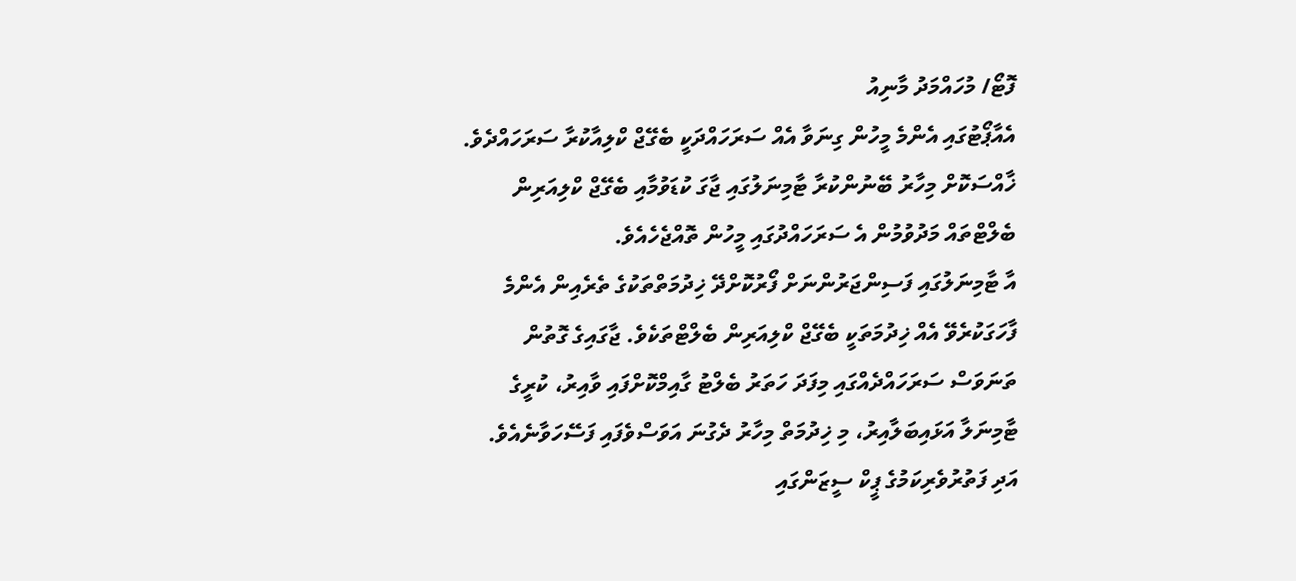ފޮޓޯ/ މުހައްމަދު މާނިއު
އެއާޕޯޓުގައި އެންމެ މީހުން ގިނަވާ އެއް ސަރަހައްދަކީ ބެގޭޖް ކްލިއާކުރާ ސަރަހައްދެވެ. ޚާއްސަކޮށް މިހާރު ބޭނުންކުރާ ޓާމިނަލުގައި ޖާގަ ކުޑަވުމާއި ބެގޭޖް ކްލިއަރިން ބެލްޓްތައް މަދުވުމުން އެ ސަރަހައްދުގައި މީހުން ތޮއްޖެހެއެވެ.
އާ ޓާމިނަލުގައި ފަސިންޖަރުންނަށް ފޯރުކޮށްދޭ ޚިދުމަތްތަކުގެ ތެރެއިން އެންމެ ފާހަގަކުރެވޭ އެއް ޚިދުމަތަކީ ބެގޭޖް ކްލިއަރިން ބެލްޓްތަކެވެ. ޖާގައިގެ ގޮތުން ތަނަވަސް ސަރަހައްދެއްގައި މިފަދަ ހަތަރު ބެލްޓު ގާއިމްކޮށްފައި ވާއިރު، ކުރީގެ ޓާމިނަލާ އަޅައިބަލާއިރު، މި ޚިދުމަތް މިހާރު ދެގުނަ އަވަސްވެފައި ފަސޭހަވާނެއެވެ. އަދި ފަތުރުވެރިކަމުގެ ޕީކް ސީޒަންގައި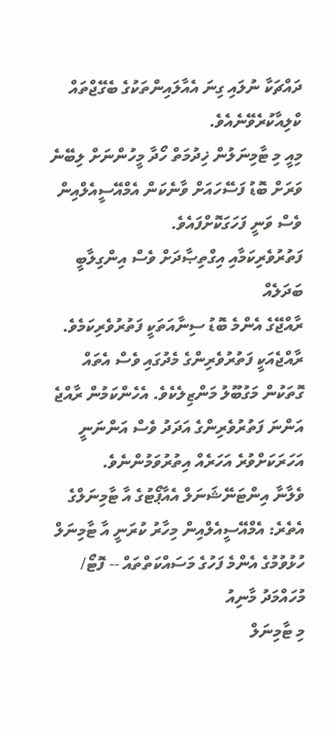ދައްޗަކާ ނުލައި ގިނަ އެއާލައިންތަކުގެ ބެގޭޖްތައް ކްލިއާކުރެވޭނެއެވެ.
މިއީ މި ޓާމިނަލުން ޚިދުމަތް ހޯދާ މީހުންނަށް ލިބޭނެ ވަރަށް ބޮޑު ފަސޭހައަށް ވާނެކަން އެމްއޭސީއެލްއިން ވެސް ވަނީ ފަހަގަކޮށްފައެވެ.
ފަތުރުވެރިކަމާއި އިގްތިޞާދަށް ވެސް އިންގިލާބީ ބަދަލެއް
ރާއްޖޭގެ އެންމެ ބޮޑު ސިނާއަތަކީ ފަތުރުވެރިކަމެވެ. ރާއްޖެއަކީ ފަތުރުވެރިންގެ މެދުގައި ވެސް އެތައް ގޮތަކުން މަގުބޫލު މަންޒިލެކެވެ. އެހެންކަމުން ރާއްޖެ އަންނަ ފަތުރުވެރިންގެ އަދަދު ވެސް އަންނަނީ އަހަރަކަށްވުރެ އަހަރެއް އިތުރުވަމުންނެވެ.
ވެލާނާ އިންޓަނޭޝަނަލް އެއާޕޯޓުގެ އާ ޓާމިނަލްގެ އެތެރެ: އެމްއޭސީއެލްއިން މިހާރު ކުރަނީ އާ ޓާމިނަލް ހުޅުވުމުގެ އެންމެ ފަހުގެ މަސައްކަތްތައް -- ފޮޓޯ/ މުހައްމަދު މާނިއު
މި ޓާމިނަލް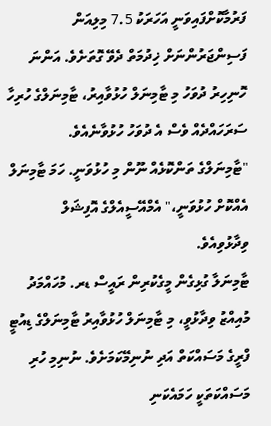ފަރުމާކޮށްފައިވަނީ އަހަރަކު 7.5 މިލިއަން ފަސިންޖަރުންނަށް ޚިދުމަތް ދެވޭ ގޮތަށެވެ. އަންނަ ހޮނިހިރު ދުވަހު މި ޓާމިނަލް ހުޅުވާއިރު، ޓާމިނަލްގެ ހުރިހާ ސަރަހައްދެއް ވެސް އެ ދުވަހު ހުޅުވާނެއެވެ.
"ޓާމިނަލްގެ ތަންކޮޅެއް ނޫން މި ހުޅުވަނީ. ހަމަ ޓާމިނަލް އެއްކޮށް ހުޅުވަނީ،" އެމްއޭސީއެލްގެ އޮފިޝަލް ވިދާޅުވިއެވެ.
ޓާމިނަލާ ގުޅިގެން މީގެކުރިން ރައީސް ޑރ. މުހައްމަދު މުއިއްޒު ވިދާޅުވީ، މި ޓާމިނަލް ހުޅުވާއިރު ޓާމިނަލްގެ ޑިއުޓީ ފްރީގެ މަސައްކަތް އަދި ނުނިމޭކަމަށެވެ. ނުނިމި ހުރި މަސައްކަތަކީ ހަމައެކަނި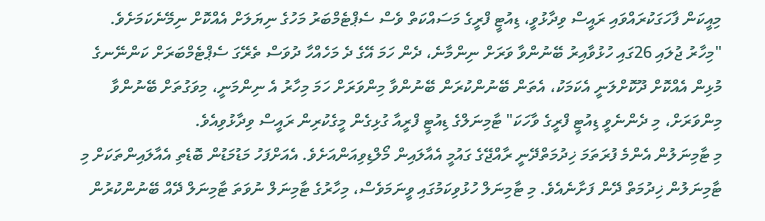މިއީކަން ފާހަގަކުރައްވައި ރައީސް ވިދާޅުވީ، ޑިއުޓީ ފްރީގެ މަސައްކަތް ވެސް ސެޕްޓެމްބަރު މަހުގެ ނިޔަލަށް އެއްކޮށް ނިމޭނެކަމަށެވެ.
"މިހާރު ޖުލައި 26ގައި ހުޅުވާއިރު ބޭނުންވާ ވަރަށް ނިންމާނެ، ދެން ހަމަ އޭގެ ދެ މަހެއްހާ ދުވަސް ތެރޭގަ ސެޕްޓެމްބަރަށް ކަންނޭނގެ މުޅިން އެއްކޮށް ދޫކޮށްލަނީ އެކަމަކު، އެތަން ބޭނުންކުރަން ބޭނުންވާ މިންވަރަށް ހަމަ މިހާރު އެ ނިންމަނީ، މިވަގުތަށް ބޭނުންވާ މިންވަރަށް، މި ދެންނެވީ ޑިއުޓީ ފްރީގެ ވާހަކަ" ޓާމިނަލްގެ ޑިއުޓީ ފްރީއާ ގުޅިގެން މީގެކުރިން ރައީސް ވިދާޅުވިއެވެ.
މި ޓާމިނަލުން އެންމެ ފުރަތަމަ ޚިދުމަތްދޭނީ ރާއްޖޭގެ ގައުމީ އެއާލައިން މޯލްޑިވިއަންއަށެވެ. އެއަށްފަހު މަޑުމަޑުން ބޮޑެތި އެއާލައިންތަކަށް މި ޓާމިނަލުން ޚިދުމަތް ދޭން ފަށާނެއެވެ. މި ޓާމިނަލް ހުޅުވިކަމުގައި ވީނަމަވެސް، މިހާރުގެ ޓާމިނަލް ނުވަތަ ޓާމިނަލް ދޭއް ބޭނުންކުރުން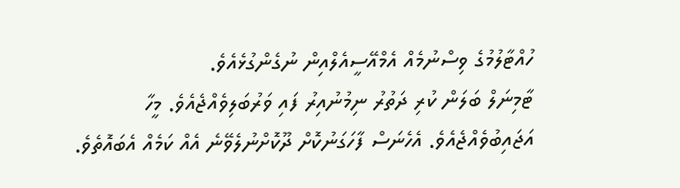ހުއްޓާލުމުގެ ވިސްނުމެއް އެމްއޭސީއެލްއިން ނުގެންގުޅެއެވެ.
ޓާމިނަލް ބަލަން ކުރި ދަތުރު ނިމުނުއިރު ފައި ވަރުބަލިވެއްޖެއެވެ. މީހާ އަޖައިބުވެއްޖެއެވެ. އެހެނަސް ފާހަގަނުކޮށް ދޫކޮށްނުލެވޭނެ އެއް ކަމެއް އެބައޮތެވެ.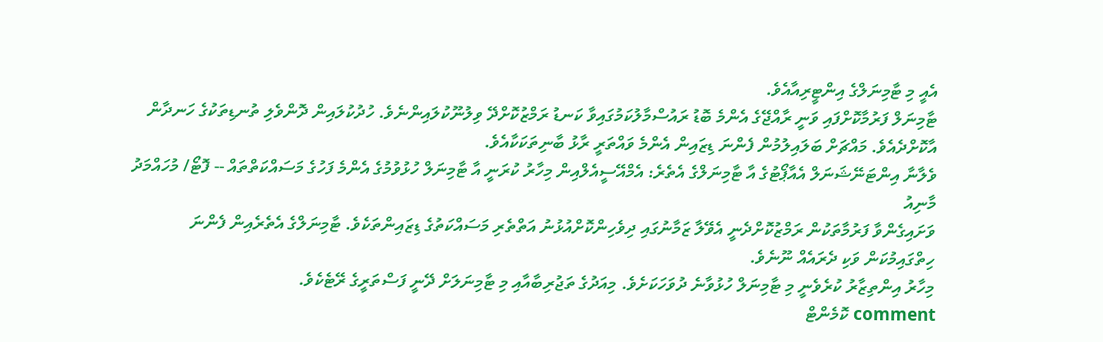އެއީ މި ޓާމިނަލްގެ އިންޓީރިއާއެވެ.
ޓާމިނަލް ފަރުމާކޮށްފައި ވަނީ ރާއްޖޭގެ އެންމެ ބޮޑު ރައުސްމާލުކަމުގައިވާ ކަނޑު ރަމްޒުކޮށްދޭ ވިލުނޫކުލައިންނެވެ. ހުދުކުލައިން ދޮންވެލި ތުނޑިތަކުގެ ހަނދާން އާކޮށްދެއެވެ. މައްޗަށް ބަލައިލުމުން ފެންނަ ޑިޒައިން އެންމެ ވައްތަރީ ރާޅު ބާނިތަކަކާއެވެ.
ވެލާނާ އިންޓަނޭޝަނަލް އެއާޕޯޓުގެ އާ ޓާމިނަލްގެ އެތެރެ: އެމްއޭސީއެލްއިން މިހާރު ކުރަނީ އާ ޓާމިނަލް ހުޅުވުމުގެ އެންމެ ފަހުގެ މަސައްކަތްތައް -- ފޮޓޯ/ މުހައްމަދު މާނިއު
ވަށައިގެންވާ ފަރުމާތަކުން ރަމްޒުކޮށްދެނީ އެވޭލާ ޒަމާނުގައި ދިވެހިންކޮށްއުޅުނު އަތްތެރި މަސައްކަތުގެ ޑިޒައިންތަކެވެ. ޓާމިނަލްގެ އެތެރެއިން ފެންނަ ހިތްގައިމުކަން ވަކި ދެރައެއް ނޫނެވެ.
މިހާރު އިންތިޒާރު ކުރެވެނީ މި ޓާމިނަލް ހުޅުވާނެ ދުވަހަކަށެވެ. މިއަދުގެ ތަޖުރިބާއާއި މި ޓާމިނަލަށް ދޭނީ ފަސްތަރީގެ ރޭޓެކެވެ.
comment ކޮމެންޓް